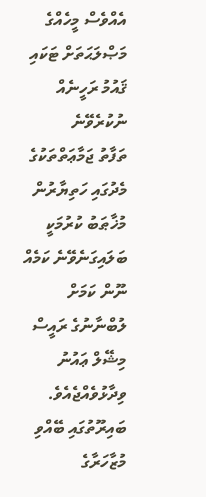އެއްވެސް މީހެއްގެ މަޞްލަޙަތަށް ޓަކައި ޤައުމު ރަހީނެއް ނުކުރެވޭނެ
ތަފާތު ޖަމާޢަތްތަކުގެ މެދުގައި ހަތިޔާރުން މުޚާޠަބު ކުރުމަކީ ބަލައިގަނެވޭނެ ކަމެއް ނޫން ކަމަށް ލުބްނާނުގެ ރައީސް މިޝޭލް ޢައުނު ވިދާޅުވެއްޖެއެވެ. ބައިރޫތުގައި ބޭއްވި މުޒާހަރާގެ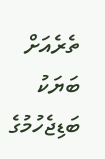ތެރެއަށް ބަޔަކު ބަޑިޖެހުމުގެ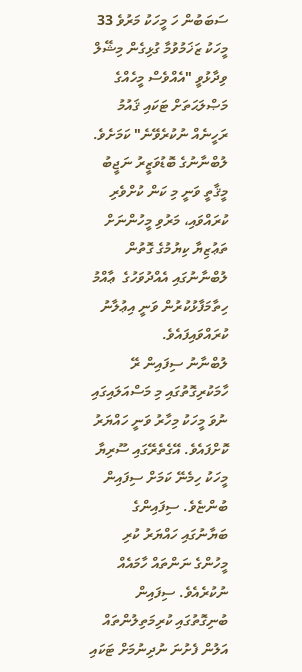ސަބަބުން ހަ މީހަކު މަރުވެ 33 މީހަކު ޒަޚަމުވުމާ ގުޅިގެން މިޝޭލް ވިދާޅުވީ "އެއްވެސް މީހެއްގެ މަޞްލަޙަތަށް ޓަކައި ޤައުމު ރަހީނެއް ނުކުރެވޭނެ" ކަމަށެވެ.
ލުބްނާނުގެ ބޮޑުވަޒީރު ނަޖީބު މީޤާތީ ވަނީ މި ކަން ކުށްވެރި ކުރައްވައި، މަރުވި މީހުންނަށް ތަޢުޒިޔާ ކިޔުމުގެ ގޮތުން ލުބްނާނުގައި އެއްދުވަހުގެ  ޢާއްމު ހިތާމަފާޅުކުރުން ވަނީ އިޢުލާނު ކުރައްވައިފައެވެ.
ލުބްނާނު ސިފައިން ރޭ ހާމަކުރިގޮތުގައި މި މަސްއަލައިގައި ނުވަ މީހަކު މިހާރު ވަނީ ހައްޔަރު ކޮށްފައެވެ. އޭގެތެރޭގައި ސޫރިޔާ މީހަކު ހިމެނޭ ކަމަށް ސިފައިން ބުންޏެވެ. ސިފައިންގެ ބަޔާނުގައި ހައްޔަރު ކުރި މީހުންގެ ނަންތައް ހާމައެއް ނުކުރެއެވެ. ސިފައިން ބުނިގޮތުގައި ކުރިމަތިލުންތައް އަލުން ފެށުނަ ނުދިނުމަށް ޓަކައި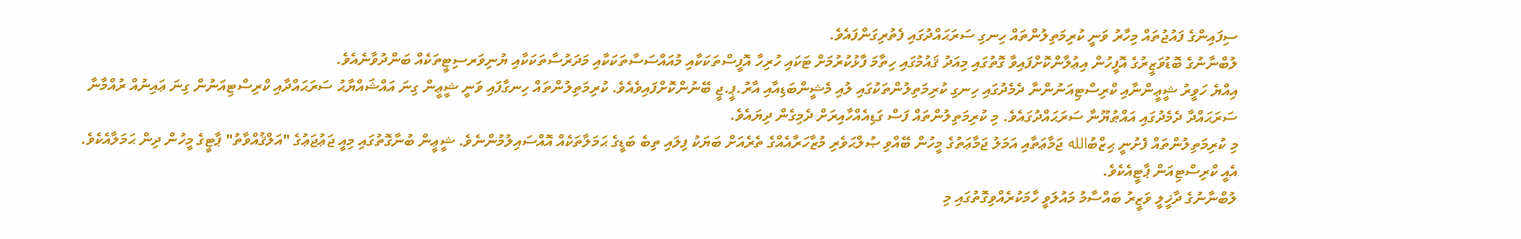ސިފައިންގެ ފައުޖުތައް މިހާރު ވަނީ ކުރިމަތިލުންތައް ހިނގި ސަރަޙައްދުގައި ފެތުރިގަންފައެވެ.
ލުބްނާނުގެ ބޮޑުވަޒީރުގެ އޮފީހުން އިޢުލާންކޮށްފައިވާ ގޮތުގައި މިއަދު ޤައުމުގައި ހިތާމަ ފާޅުކުރުމަށް ޓަކައި ހުރިހާ އޮފީސްތަކަކާއި މުއައްސަސާތަކަކާއި މަދަރުސާތަކަކާއި ޔުނިވަރސިޓީތަކެއް ބަންދުވާނެއެވެ.
އިއްޔެ ހަވީރު ޝީޢީންނާއި ކްރިސްޓިއަނުންނާ ދެމެދުގައި ހިނގި ކުރިމަތިލުންތަކުގައި ލުއި މެޝީންބަޑިއާއި އާރު.ޕީ.ޖީ ބޭނުންކޮށްފައިވެއެވެ. ކުރިމަތިލުންތައް ހިނގާފައި ވަނީ ޝީޢީން ގިނަ އައްޝައްޔާޙު ސަރަޙައްދާއި ކްރިސްޓިއަނުން ގިނަ ޢައިނުއް ރުއްމާނާ ސަރަޙައްދާ ދެމެދުގައި އައްޠުޔޫނާ ސަރަޙައްދުގައެވެ. މި ކުރިމަތިލުންތައް ފަސް ގަޑިއެއްހާއިރަށް ދެމިގެން ދިޔައެވެ.
މި ކުރިމަތިލުންތައް ފެށުނީ ޙިޒްބުالله ޖަމާޢަތާއި އަމަލު ޖަމާޢަތުގެ މީހުން ބޭއްވި ޞުލްޙަވެރި މުޒާހަރާއެއްގެ ތެރެއަށް ބަޔަކު ފިލައި ތިބެ ބަޑީގެ ޙަމަލާތަކެއް އޮއްސައިލުމުންނެވެ. ޝީޢީން ބުނާގޮތުގައި މިއީ ޖަޢުޖަޢުގެ "އަލްޤުއްވާތު" ޕާޓީގެ މީހުން ދިން ޙަމަލާއެކެވެ. އެއީ ކްރިސްޓިއަން ޕާޓީއެކެވެ.
ލުބްނާނުގެ ދާޚީލީ ވަޒީރު ބައްސާމު މައުލަވީ ހާމަކުރެއްވިގޮތުގައި މި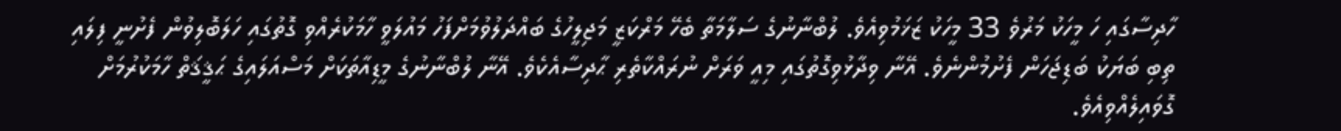ހާދިސާގައި ހަ މީހަކު މަރުވެ 33 މީހަކު ޒަޚަމުވިއެވެ. ލުބްނާނުގެ ސަލާމަތާ ބެހޭ މަރްކަޒީ މަޖިލީހުގެ ބައްދަލުވުމަށްފަހު މައުލަވީ ހާމަކުރެއްވި ގޮތުގައި ހަލަބޮލިވުން ފެށުނީ ފިލައި ތިބި ބަޔަކު ބަޑިޖަހަން ފެށުމުންނެވެ. އޭނާ ވިދާޅުވިގޮތުގައި މިއީ ވަރަށް ނުރައްކާތެރި ޙާދިސާއެކެވެ. އޭނާ ލުބްނާނުގެ މީޑިއާތަކަށް މަސްއަލައިގެ ޙަޤީޤަތް ހާމަކުރުމަށް ގޮވައިލެއްވިއެވެ.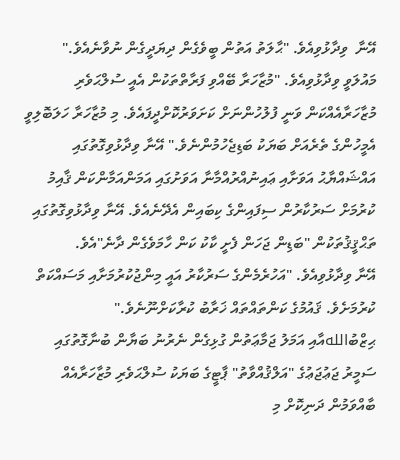އޭނާ  ވިދާޅުވިއެވެ. "ޙާލަތު އަތުން ބީވެގެން ދިޔަދީގެން ނުވާނެއެވެ."
މައުލަވީ ވިދާޅުވިއެވެ. "މުޒާހަރާ ބޭއްވި ފަރާތްތަކުން އެއީ ސުލްޙަވެރި މުޒާހަރާއެއްކަން ވަނީ ފުލުހުންނަށް ކަށަވަރުކޮށްދީފައެވެ. މި މުޒާހަރާ ހަލަބޮލިވީ އެމީހުންގެ ތެރެއަށް ބަޔަކު ބަޑިޖެހުމުންނެވެ." އޭނާ ވިދާޅުވިގޮތުގައި އައްޝައްޔާޙު އަވަށާއި ޢައިނުއްރުއްމާނާ އަވަށުގައި އަމަންއަމާންކަން ޤާއިމު ކުރުމަށް ސަރުކާރުން ސިފައިންގެ ކިބައިން އެދޭނެއެވެ. އޭނާ ވިދާޅުވިގޮތުގައި ތަޙްޤީޤުތަކުން "ބަޑިން ޖަހަން ފެށީ ކާކު ކަން ހާމަވެގެން ދާނެ"އެވެ.
އޭނާ ވިދާޅުވިއެވެ. "އަހުރެމެންގެ ސަރުކާރު އައީ މިންޖުކުރުމަށާއި މަސައްކަތް ކުރުމަށެވެ. ޤައުމުގެ ކަންތައްތައް ޚަރާބު ކުރާކަށްނޫނެވެ."
ޙިޒްބުاللهއާއި އަމަލު ޖަމާޢަތުން ގުޅިގެން ނެރުނު ބަޔާން ބުނާގޮތުގައި ސަމީރު ޖަޢުޖަޢުގެ "އަލްޤުއްވާތު" ޕާޓީގެ ބަޔަކު ސުލްޙަވެރި މުޒާހަރާއެއް ބާއްވަމުން ދަނިކޮށް މި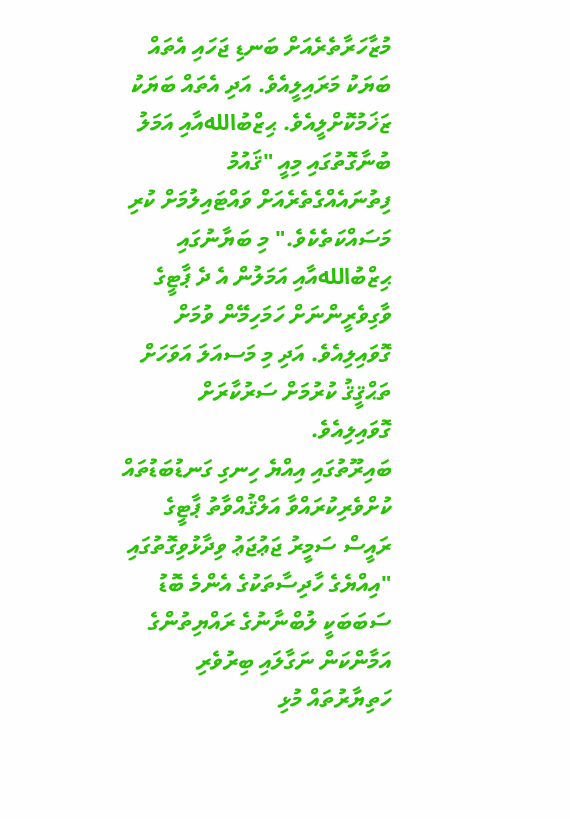މުޒާހަރާތެރެއަށް ބަނޑި ޖަހައި އެތައް ބަޔަކު މަރައިލީއެވެ. އަދި އެތައް ބަޔަކު ޒަޚަމުކޮށްލީއެވެ. ޙިޒްބުاللهއާއި އަމަލު ބުނާގޮތުގައި މިއީ "ޤައުމު ފިތުނައެއްގެތެރެއަށް ވައްޓައިލުމަށް ކުރި މަސައްކަތެކެވެ." މި ބަޔާނުގައި ޙިޒްބުاللهއާއި އަމަލުން އެ ދެ ޕާޓީގެ ވާގިވެރީންނަށް ހަމަހިމޭން ވުމަށް ގޮވައިލިއެވެ. އަދި މި މަސއަލަ އަވަހަށް ތަޙްޤީޤު ކުރުމަށް ސަރުކާރަށް ގޮވައިލިއެވެ.
ބައިރޫތުގައި އިއްޔެ ހިނގި ގަނޑުބަޑުތައް ކުށްވެރިކުރައްވާ އަލްޤުއްވާތު ޕާޓީގެ ރައީސް ސަމީރު ޖަޢުޖަޢު ވިދާޅުވިގޮތުގައި "އިއްޔެގެ ހާދިސާތަކުގެ އެންމެ ބޮޑު ސަބަބަކީ ލުބްނާނުގެ ރައްޔިތުންގެ އަމާންކަން ނަގާލައި ބިރުވެރި ހަތިޔާރުތައް މުޅި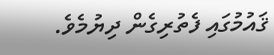ޤައުމުގައި ފެތުރިގެން ދިޔުމެވެ.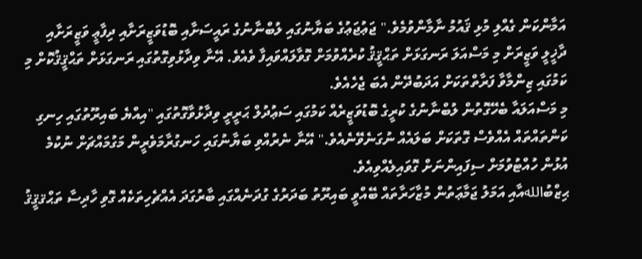އަމާންކަން ގެއްލި މުޅި ޤައުމު ނާމާންވުމެވެ." ޖަޢުޖަޢުގެ ބަޔާނުގައި ލުބްނާނުގެ ރައީސަށާއި ބޮޑުވަޒީރަށާއި ދިފާޢީ ވަޒީރަށާއި ދާޚީލީ ވަޒީރަށް މި މަސްއަލަ ރަނގަޅަށް ތަޙްޤީޤު ކުރެއްވުމަށް ގޮވާލައްވައިފާ ވެއެވެ. އޭނާ ވިދާޅުވިގޮތުގައި ރަނގަޅަށް ތަޙްޤީޤުކޮށް މި ކަމުގައި ޒިންމާވާ ފަރާތްތަކަށް އަދަބުދޭން އެބަ ޖެހެއެވެ.
މި މަސްއަލައާ ބެހޭގޮތުން ލުބްނާނުގެ ކުރީގެ ބޮޑުވަޒީރެއް ކަމުގައި ސަޢުދުލް ޙަރީރީ ވިދާޅުވާގޮތުގައި "އިއްޔެ ބައިރޫތުގައި ހިނގި ކަންތައްތައް އެއްވެސް ގޮތަކަށް ބަލައެއް ނުގަނެވޭނެއެވެ." އޭނާ ނެރުއްވި ބަޔާނުގައި ހަނގުރާމަވެރީން މަގުމައްޗަށް ނުކުމެ އުޅުން ހުއްޓުވުމަށް ސިފައިންނަށް ގޮވައިލެއްވިއެވެ.
ޙިޒްބުاللهއާއި އަމަލު ޖަމާޢަތުން މުޒާހަރާތައް ބޭއްވީ ބައިރޫތު ބަދަރުގެ ގުދަނެއްގައި ބާރުގަދަ އެއްޗެހިތަކެއް ގޮވި ހާދިސާ ތަޙްޤޤީޤު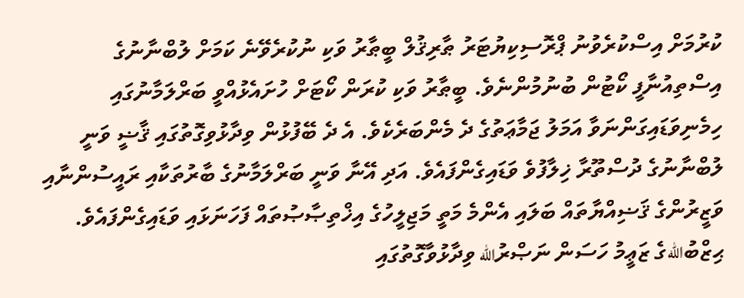ކުރުމަށް އިސްކުރެވުނު ޕްރޮސިކިޔުޓަރު ޠާރިޤުލް ބީޠާރު ވަކި ނުކުރެވޭނެ ކަމަށް ލުބްނާނުގެ އިސްތިއުނާފީ ކޯޓުން ބުނުމުންނެވެ. ބީޠާރު ވަކި ކުރަން ކޯޓަށް ހުށައެޅުއްވީ ބަރްލަމާނުގައި ހިމެނިވަޑައިގަންނަވާ އަމަލު ޖަމާޢަތުގެ ދެ މެންބަރެކެވެ. އެ ދެ ބޭފުޅުން ވިދާޅުވިގޮތުގައި ޤާޟީ ވަނީ ލުބްނާނުގެ ދުސްތޫރާ ޚިލާފުވެ ވަޑައިގެންފައެވެ. އަދި އޭނާ ވަނީ ބަރްލަމާނުގެ ބާރުތަކާއި ރައީސުންނާއި ވަޒީރުންގެ ޤަޟިއްޔާތައް ބަލައި އެންމެ މަތީ މަޖިލީހުގެ އިޚްތިޞާޞުތައް ފަހަނަޅައި ވަޑައިގެންފައެވެ. ޙިޒްބުاللهގެ ޒަޢީމު ހަސަން ނަޞްރުالله ވިދާޅުވާގޮތުގައި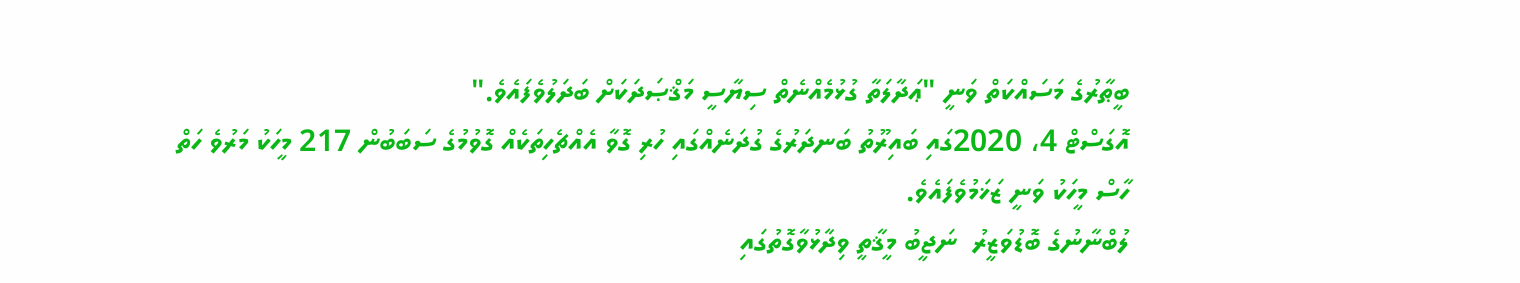ބީޠާރުގެ މަސައްކަތް ވަނީ "ޢަދާލަތާ ގުޅުމެއްނެތް ސިޔާސީ މަޤްޞަދަކަށް ބަދަލުވެފައެވެ."
އޮގަސްޓް 4، 2020ގައި ބައިރޫތު ބަނދަރުގެ ގުދަނެއްގައި ހުރި ގޮވާ އެއްޗެހިތަކެއް ގޮވުމުގެ ސަބަބުން 217 މީހަކު މަރުވެ ހަތް ހާސް މީހަކު ވަނީ ޒަޚަމުވެފައެވެ.
ލުބްނާނުގެ ބޮޑުވަޒީރު  ނަޖީބު މީޤާތީ ވިދާޅުވާގޮތުގައި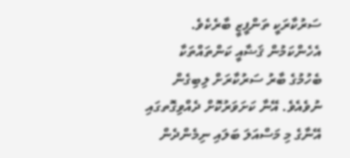ސަރުކާރަކީ ތަންފީޒީ ބާރެކެވެ. އެހެންކަމުން ޤަޟާއީ ކަންތައްތަކާ ބެހުމުގެ ބާރު ސަރުކާރަށް ލިބިގެން ނުވެއެވެ. އޭނާ ކަށަވަރުކޮށް ދެއްވިގޮތގައި އޭނާގެ މި މަސްއަލަ ބަލައި ނިމެންދެން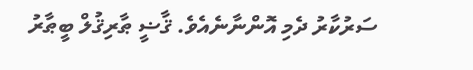ސަރުކާރު ދެމި އޮންނާނެއެވެ. ޤާޟީ ޠާރިޤުލް ބީޠާރު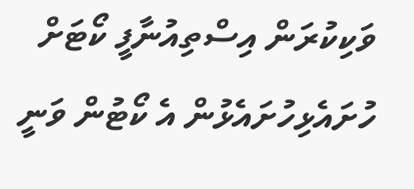ވަކިކުރަން އިސްތިއުނާފީ ކޯޓަށް ހުށައެޅިހުށައެޅުން އެ ކޯޓުން ވަނީ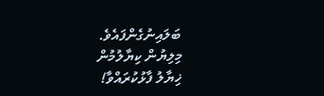ބަލައިނުގެންފައެވެ.
މިލިޔުން ކިޔާލުމުން
ޚިޔާލު ފާޅުކުރައްވާ!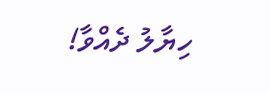ހިޔާލު ދެއްވާ!